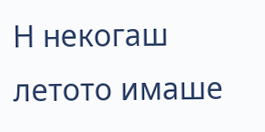Н некогаш летото имаше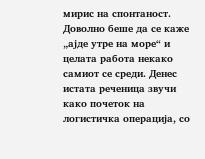мирис на спонтаност. Доволно беше да се каже „ајде утре на море“ и целата работа некако самиот се среди. Денес истата реченица звучи како почеток на логистичка операција, со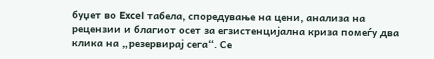буџет во Excel табела, споредување на цени, анализа на рецензии и благиот осет за егзистенцијална криза помеѓу два клика на „резервирај сега“. Се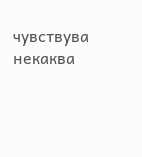чувствува некаква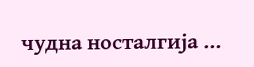чудна носталгија …